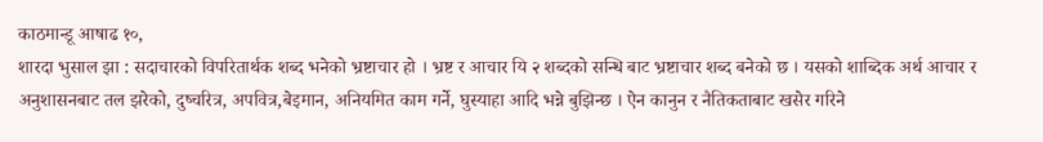काठमान्डू आषाढ १०,
शारदा भुसाल झा : सदाचारको विपरितार्थक शब्द भनेको भ्रष्टाचार हो । भ्रष्ट र आचार यि २ शब्दको सन्धि बाट भ्रष्टाचार शब्द बनेको छ । यसको शाब्दिक अर्थ आचार र अनुशासनबाट तल झरेको, दुष्चरित्र, अपवित्र,बेइमान, अनियमित काम गर्ने, घुस्याहा आदि भन्ने बुझिन्छ । ऐन कानुन र नैतिकताबाट खसेर गरिने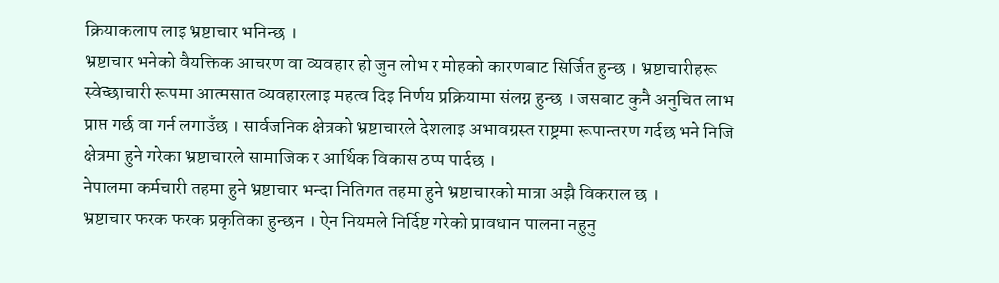क्रियाकलाप लाइ भ्रष्टाचार भनिन्छ ।
भ्रष्टाचार भनेको वैयक्तिक आचरण वा व्यवहार हो जुन लोभ र मोहको कारणबाट सिर्जित हुन्छ । भ्रष्टाचारीहरू स्वेच्छाचारी रूपमा आत्मसात व्यवहारलाइ महत्व दिइ निर्णय प्रक्रियामा संलग्न हुन्छ । जसबाट कुनै अनुचित लाभ प्राप्त गर्छ वा गर्न लगाउँछ । सार्वजनिक क्षेत्रको भ्रष्टाचारले देशलाइ अभावग्रस्त राष्ट्रमा रूपान्तरण गर्दछ भने निजि क्षेत्रमा हुने गरेका भ्रष्टाचारले सामाजिक र आर्थिक विकास ठप्प पार्दछ ।
नेपालमा कर्मचारी तहमा हुने भ्रष्टाचार भन्दा नितिगत तहमा हुने भ्रष्टाचारको मात्रा अझै विकराल छ ।
भ्रष्टाचार फरक फरक प्रकृतिका हुन्छन । ऐन नियमले निर्दिष्ट गरेको प्रावधान पालना नहुनु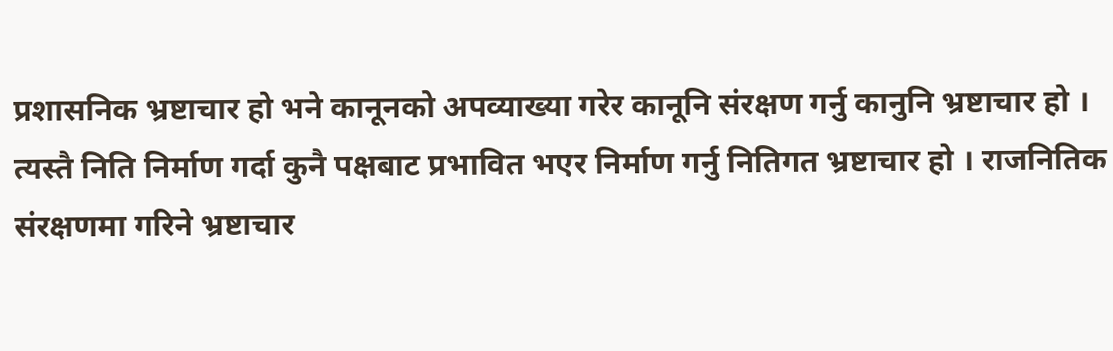प्रशासनिक भ्रष्टाचार हो भने कानूनको अपव्याख्या गरेर कानूनि संरक्षण गर्नु कानुनि भ्रष्टाचार हो । त्यस्तै निति निर्माण गर्दा कुनै पक्षबाट प्रभावित भएर निर्माण गर्नु नितिगत भ्रष्टाचार हो । राजनितिक संरक्षणमा गरिने भ्रष्टाचार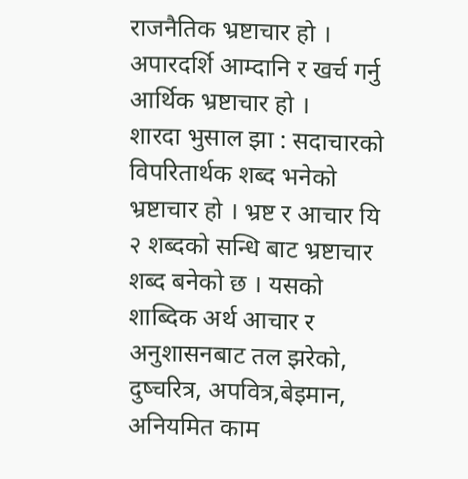राजनैतिक भ्रष्टाचार हो । अपारदर्शि आम्दानि र खर्च गर्नु आर्थिक भ्रष्टाचार हो ।
शारदा भुसाल झा : सदाचारको विपरितार्थक शब्द भनेको भ्रष्टाचार हो । भ्रष्ट र आचार यि २ शब्दको सन्धि बाट भ्रष्टाचार शब्द बनेको छ । यसको शाब्दिक अर्थ आचार र अनुशासनबाट तल झरेको, दुष्चरित्र, अपवित्र,बेइमान, अनियमित काम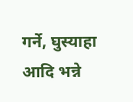गर्ने, घुस्याहा आदि भन्ने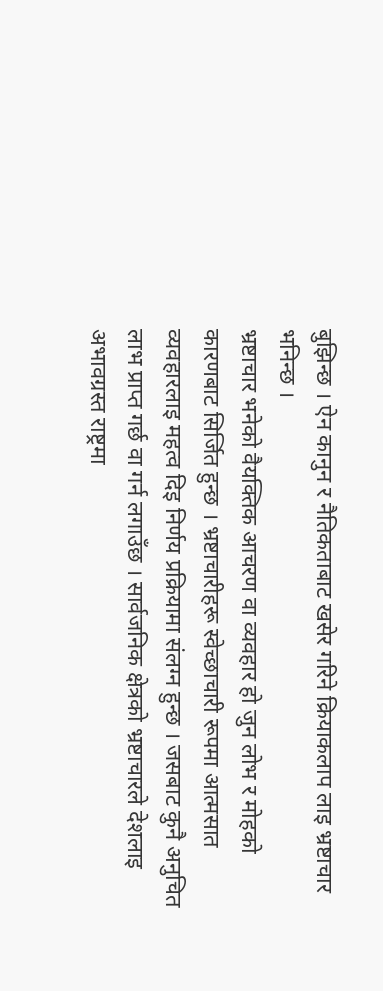बुझिन्छ । ऐन कानुन र नैतिकताबाट खसेर गरिने क्रियाकलाप लाइ भ्रष्टाचार भनिन्छ ।
भ्रष्टाचार भनेको वैयक्तिक आचरण वा व्यवहार हो जुन लोभ र मोहको कारणबाट सिर्जित हुन्छ । भ्रष्टाचारीहरू स्वेच्छाचारी रूपमा आत्मसात व्यवहारलाइ महत्व दिइ निर्णय प्रक्रियामा संलग्न हुन्छ । जसबाट कुनै अनुचित लाभ प्राप्त गर्छ वा गर्न लगाउँछ । सार्वजनिक क्षेत्रको भ्रष्टाचारले देशलाइ अभावग्रस्त राष्ट्रमा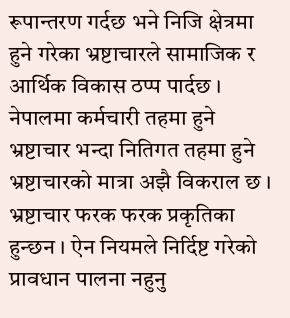रूपान्तरण गर्दछ भने निजि क्षेत्रमा हुने गरेका भ्रष्टाचारले सामाजिक र आर्थिक विकास ठप्प पार्दछ ।
नेपालमा कर्मचारी तहमा हुने भ्रष्टाचार भन्दा नितिगत तहमा हुने भ्रष्टाचारको मात्रा अझै विकराल छ ।
भ्रष्टाचार फरक फरक प्रकृतिका हुन्छन । ऐन नियमले निर्दिष्ट गरेको प्रावधान पालना नहुनु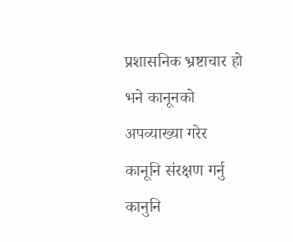प्रशासनिक भ्रष्टाचार हो भने कानूनको अपव्याख्या गरेर कानूनि संरक्षण गर्नु कानुनि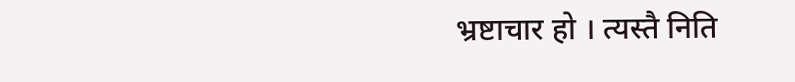भ्रष्टाचार हो । त्यस्तै निति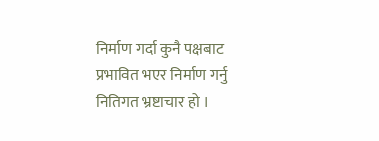निर्माण गर्दा कुनै पक्षबाट प्रभावित भएर निर्माण गर्नु नितिगत भ्रष्टाचार हो ।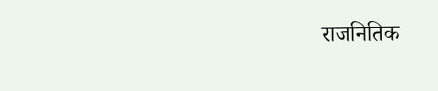राजनितिक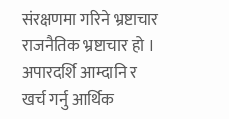संरक्षणमा गरिने भ्रष्टाचार राजनैतिक भ्रष्टाचार हो । अपारदर्शि आम्दानि र खर्च गर्नु आर्थिक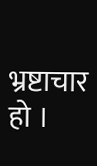भ्रष्टाचार हो ।